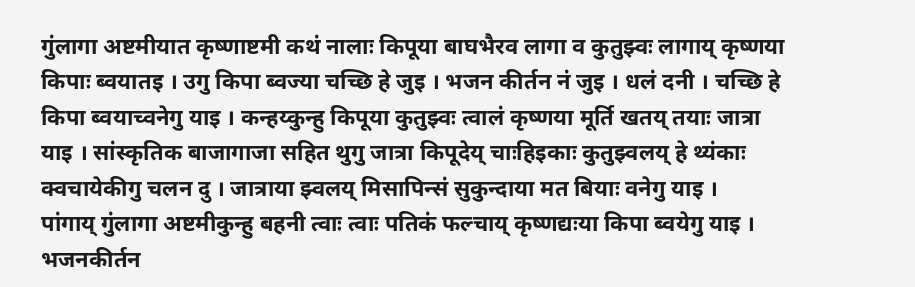गुंलागा अष्टमीयात कृष्णाष्टमी कथं नालाः किपूया बाघभैरव लागा व कुतुझ्वः लागाय् कृष्णया किपाः ब्वयातइ । उगु किपा ब्वज्या चच्छि हे जुइ । भजन कीर्तन नं जुइ । धलं दनी । चच्छि हे किपा ब्वयाच्वनेगु याइ । कन्हय्कुन्हु किपूया कुतुझ्वः त्वालं कृष्णया मूर्ति खतय् तयाः जात्रा याइ । सांस्कृतिक बाजागाजा सहित थुगु जात्रा किपूदेय् चाःहिइकाः कुतुझ्वलय् हे थ्यंकाः क्वचायेकीगु चलन दु । जात्राया झ्वलय् मिसापिन्सं सुकुन्दाया मत बियाः वनेगु याइ ।
पांगाय् गुंलागा अष्टमीकुन्हु बहनी त्वाः त्वाः पतिकं फल्चाय् कृष्णद्यःया किपा ब्वयेगु याइ । भजनकीर्तन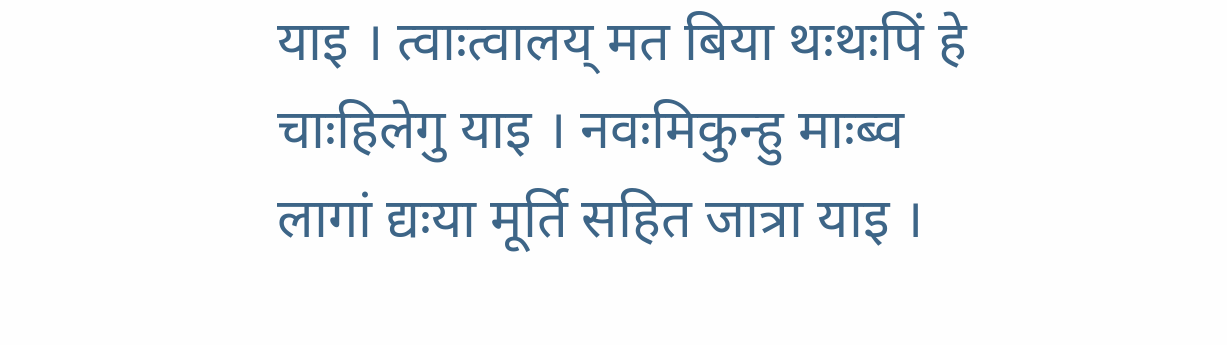याइ । त्वाःत्वालय् मत बिया थःथःपिं हे चाःहिलेगु याइ । नवःमिकुन्हु माःब्व लागां द्यःया मूर्ति सहित जात्रा याइ ।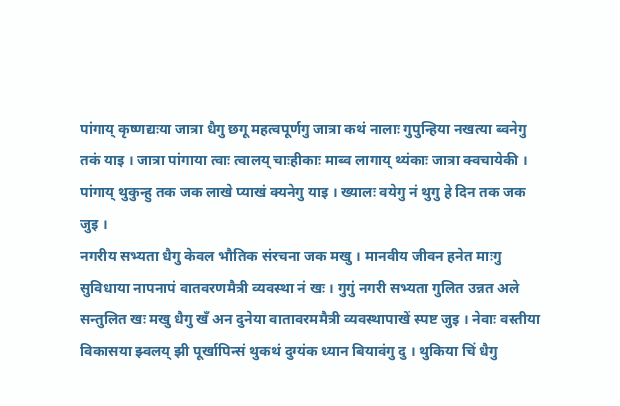पांगाय् कृष्णद्यःया जात्रा धैगु छगू महत्वपूर्णगु जात्रा कथं नालाः गुपुन्हिया नखत्या ब्वनेगु तकं याइ । जात्रा पांगाया त्वाः त्वालय् चाःहीकाः माब्व लागाय् थ्यंकाः जात्रा क्वचायेकी । पांगाय् थुकुन्हु तक जक लाखे प्याखं क्यनेगु याइ । ख्यालः वयेगु नं थुगु हे दिन तक जक जुइ ।
नगरीय सभ्यता धैगु केवल भौतिक संरचना जक मखु । मानवीय जीवन हनेत माःगु सुविधाया नापनापं वातवरणमैत्री व्यवस्था नं खः । गुगुं नगरी सभ्यता गुलित उन्नत अले सन्तुलित खः मखु धैगु खँ अन दुनेया वातावरममैत्री व्यवस्थापाखें स्पष्ट जुइ । नेवाः वस्तीया विकासया झ्वलय् झी पूर्खापिन्सं थुकथं दुग्यंक ध्यान बियावंगु दु । थुकिया चिं धैगु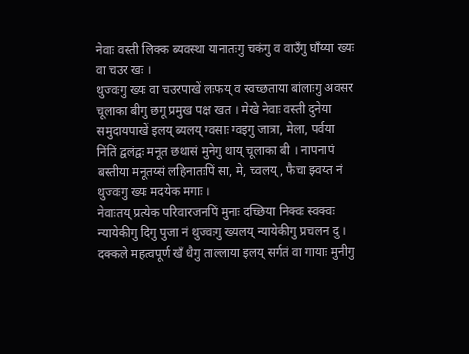नेवाः वस्ती लिक्क ब्यवस्था यानातःगु चकंगु व वाउँगु घाँय्या ख्यः वा चउर खः ।
थुज्वःगु ख्यः वा चउरपाखें लःफय् व स्वच्छताया बांलाःगु अवसर चूलाका बीगु छगू प्रमुख पक्ष खत । मेखे नेवाः वस्ती दुनेया समुदायपाखें इलय् ब्यलय् ग्वसाः ग्वइगु जात्रा, मेला, पर्वया निंतिं द्वलंद्वः मनूत छथासं मुनेगु थाय् चूलाका बी । नापनापं बस्तीया मनूतय्सं लहिनातःपिं सा, मे, च्वलय्, फैचा झ्वय्त नं थुज्वःगु ख्यः मदयेक मगाः ।
नेवाःतय् प्रत्येक परिवारजनपिं मुनाः दच्छिया निक्वः स्वक्वः न्यायेकीगु दिगु पुजा नं थुज्वःगु ख्यलय् न्यायेकीगु प्रचलन दु ।
दक्कले महत्वपूर्ण खँ धैगु ताल्लाया इलय् सर्गतं वा गायाः मुनीगु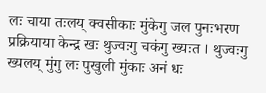लः चाया तःलय् क्वसीकाः मुंकेगु जल पुनःभरण प्रक्रियाया केन्द्र खः थुज्वःगु चकंगु ख्यःत । थुज्वःगु ख्यलय् मुंगु लः पुखुली मुंकाः अनं धः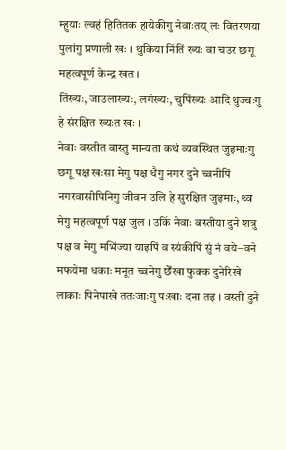म्हुयाः ल्वहं हितितक हायेकीगु नेवाःतय् लः वितरणया पुलांगु प्रणाली खः । थुकिया निंतिं ख्यः वा चउर छगू महत्वपूर्ण केन्द्र खत ।
तिंख्यः, जाउलाख्यः, लगंख्यः, चुपिंख्यः आदि थुज्वःगु हे संरक्षित ख्यःत खः ।
नेवाः वस्तीत वास्तु मान्यता कथं व्यवस्थित जुइमाःगु छगू पक्ष खःसा मेगु पक्ष धैगु नगर दुने च्वनीपिं नगरवासीपिनिगु जीवन उलि हे सुरक्षित जुइमाः, थ्व मेगु महत्वपूर्ण पक्ष जुल । उकिं नेवाः बस्तीया दुने शत्रु पक्ष व मेगु मभिंज्या याइपिं व स्यंकीपिं सुं नं वये–वने मफयेमा धकाः मनूत च्वनेगु छेँखा फुक्क दुनेरिखे लाकाः पिनेपाखे ततःजाःगु पःखाः दना तइ । वस्ती दुने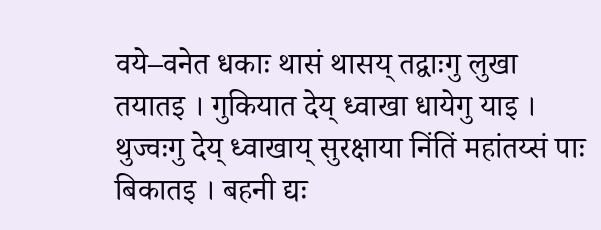वये–वनेत धकाः थासं थासय् तद्वाःगु लुखा तयातइ । गुकियात देय् ध्वाखा धायेगु याइ । थुज्वःगु देय् ध्वाखाय् सुरक्षाया निंतिं महांतय्सं पाः बिकातइ । बहनी द्यः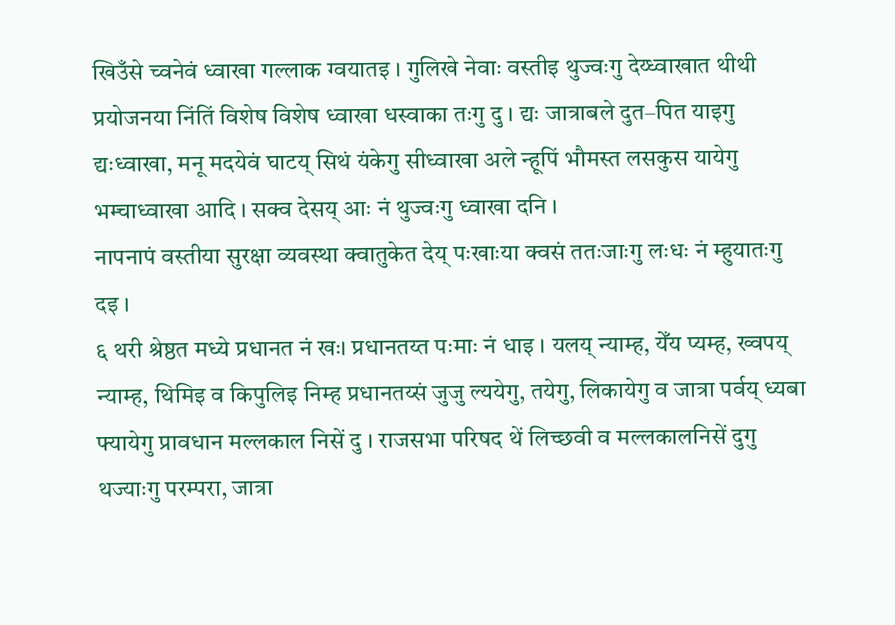खिउँसे च्वनेवं ध्वाखा गल्लाक ग्वयातइ । गुलिखे नेवाः वस्तीइ थुज्वःगु देय्ध्वाखात थीथी प्रयोजनया निंतिं विशेष विशेष ध्वाखा धस्वाका तःगु दु । द्यः जात्राबले दुत–पित याइगु द्यःध्वाखा, मनू मदयेवं घाटय् सिथं यंकेगु सीध्वाखा अले न्हूपिं भौमस्त लसकुस यायेगु भम्चाध्वाखा आदि । सक्व देसय् आः नं थुज्वःगु ध्वाखा दनि ।
नापनापं वस्तीया सुरक्षा व्यवस्था क्वातुकेत देय् पःखाःया क्वसं ततःजाःगु लःधः नं म्हुयातःगु दइ ।
६ थरी श्रेष्ठत मध्ये प्रधानत नं खः। प्रधानतय्त पःमाः नं धाइ । यलय् न्याम्ह, येँय प्यम्ह, ख्वपय् न्याम्ह, थिमिइ व किपुलिइ निम्ह प्रधानतय्सं जुजु ल्ययेगु, तयेगु, लिकायेगु व जात्रा पर्वय् ध्यबा फ्यायेगु प्रावधान मल्लकाल निसें दु । राजसभा परिषद थें लिच्छवी व मल्लकालनिसें दुगु थज्याःगु परम्परा, जात्रा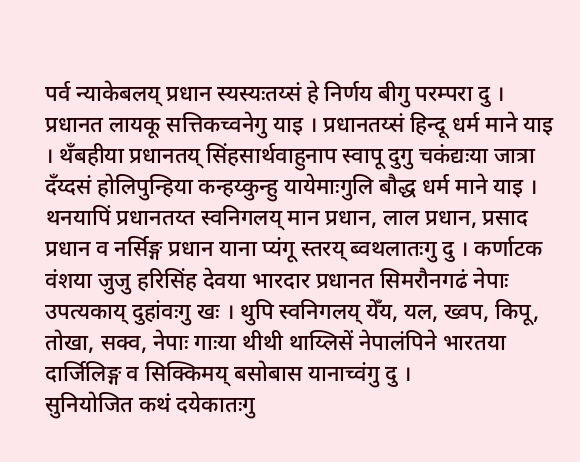पर्व न्याकेबलय् प्रधान स्यस्यःतय्सं हे निर्णय बीगु परम्परा दु । प्रधानत लायकू सत्तिकच्वनेगु याइ । प्रधानतय्सं हिन्दू धर्म माने याइ । थँबहीया प्रधानतय् सिंहसार्थवाहुनाप स्वापू दुगु चकंद्यःया जात्रा दँय्दसं होलिपुन्हिया कन्हय्कुन्हु यायेमाःगुलि बौद्ध धर्म माने याइ । थनयापिं प्रधानतय्त स्वनिगलय् मान प्रधान, लाल प्रधान, प्रसाद प्रधान व नर्सिङ्ग प्रधान याना प्यंगू स्तरय् ब्वथलातःगु दु । कर्णाटक वंशया जुजु हरिसिंह देवया भारदार प्रधानत सिमरौनगढं नेपाः उपत्यकाय् दुहांवःगु खः । थुपि स्वनिगलय् येँय, यल, ख्वप, किपू, तोखा, सक्व, नेपाः गाःया थीथी थाय्लिसें नेपालंपिने भारतया दार्जिलिङ्ग व सिक्किमय् बसोबास यानाच्वंगु दु ।
सुनियोजित कथं दयेकातःगु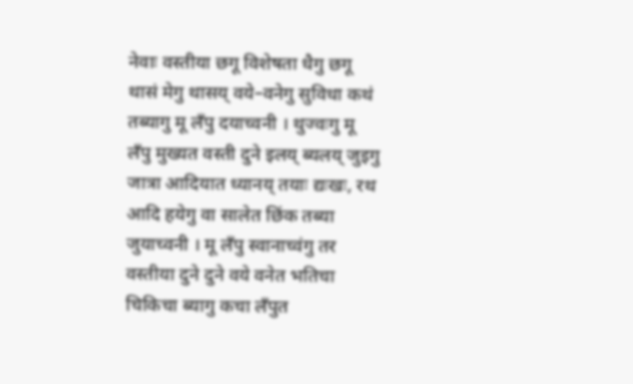नेवाः वस्तीया छगू विशेषता धैगु छगू थासं मेगु थासय् वये–वनेगु सुविधा कथं तब्यागु मू लँपु दयाच्वनी । थुज्वःगु मू लँपु मुख्यत वस्ती दुने इलय् ब्यलय् जुइगु जात्रा आदियात ध्यानय् तयाः द्यःखः, रथ आदि हयेगु वा सालेत छिंक तब्या जुयाच्वनी । मू लँपु स्वानाच्वंगु तर वस्तीया दुने दुने वये वनेत भतिचा चिकिचा ब्यागु कचा लँपुत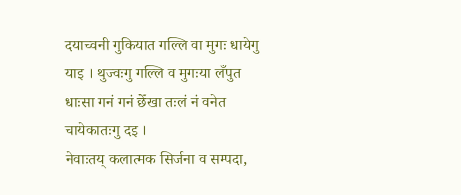दयाच्वनी गुकियात गल्लि वा मुगः धायेगु याइ । थुज्वःगु गल्लि व मुगःया लँपुत धाःसा गनं गनं छेँखा तःलं नं वनेत चायेकातःगु दइ ।
नेवाःतय् कलात्मक सिर्जना व सम्पदा,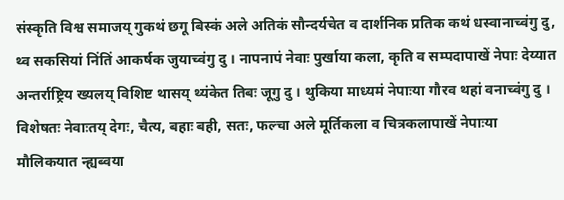संस्कृति विश्व समाजय् गुकथं छगू बिस्कं अले अतिकं सौन्दर्यचेत व दार्शनिक प्रतिक कथं धस्वानाच्वंगु दु, थ्व सकसियां निंतिं आकर्षक जुयाच्वंगु दु । नापनापं नेवाः पुर्खाया कला, कृति व सम्पदापाखें नेपाः देय्यात अन्तर्राष्ट्रिय ख्यलय् विशिष्ट थासय् थ्यंकेत तिबः जूगु दु । थुकिया माध्यमं नेपाःया गौरव थहां वनाच्वंगु दु । विशेषतः नेवाःतय् देगः, चैत्य, बहाः बही, सतः, फल्चा अले मूर्तिकला व चित्रकलापाखें नेपाःया मौलिकयात न्ह्यब्वया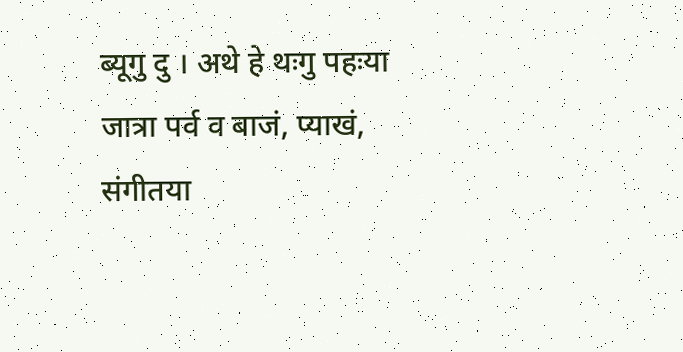ब्यूगु दु । अथे हे थःगु पहःया जात्रा पर्व व बाजं, प्याखं, संगीतया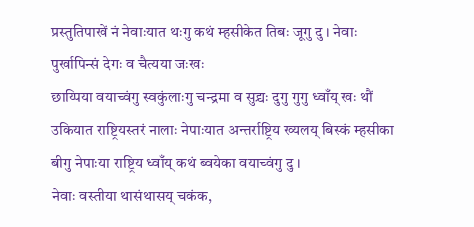प्रस्तुतिपाखें नं नेवाःयात थःगु कथं म्हसीकेत तिबः जूगु दु । नेवाः पुर्खापिन्सं देगः व चैत्यया जःखः
छाय्पिया वयाच्वंगु स्वकुंलाःगु चन्द्रमा व सुद्र्यः दुगु गुगु ध्वाँय् खः थौं उकियात राष्ट्रियस्तरं नालाः नेपाःयात अन्तर्राष्ट्रिय ख्यलय् बिस्कं म्हसीका बीगु नेपाःया राष्ट्रिय ध्वाँय् कथं ब्वयेका वयाच्वंगु दु ।
नेवाः वस्तीया थासंथासय् चकंक,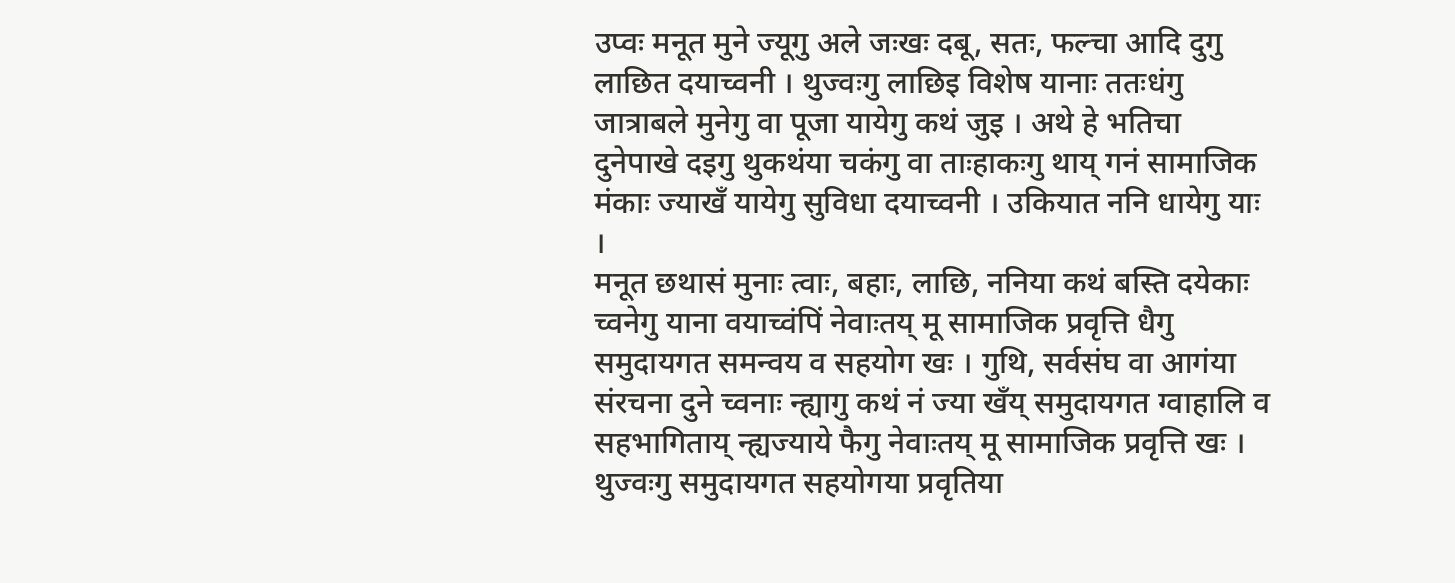उप्वः मनूत मुने ज्यूगु अले जःखः दबू, सतः, फल्चा आदि दुगु लाछित दयाच्वनी । थुज्वःगु लाछिइ विशेष यानाः ततःधंगु जात्राबले मुनेगु वा पूजा यायेगु कथं जुइ । अथे हे भतिचा दुनेपाखे दइगु थुकथंया चकंगु वा ताःहाकःगु थाय् गनं सामाजिक मंकाः ज्याखँ यायेगु सुविधा दयाच्वनी । उकियात ननि धायेगु याः ।
मनूत छथासं मुनाः त्वाः, बहाः, लाछि, ननिया कथं बस्ति दयेकाः च्वनेगु याना वयाच्वंपिं नेवाःतय् मू सामाजिक प्रवृत्ति धैगु समुदायगत समन्वय व सहयोग खः । गुथि, सर्वसंघ वा आगंया संरचना दुने च्वनाः न्ह्यागु कथं नं ज्या खँय् समुदायगत ग्वाहालि व सहभागिताय् न्ह्यज्याये फैगु नेवाःतय् मू सामाजिक प्रवृत्ति खः । थुज्वःगु समुदायगत सहयोगया प्रवृतिया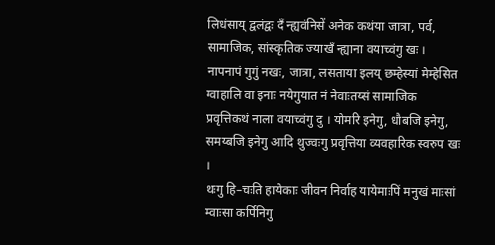लिधंसाय् द्वलंद्वः दँ न्ह्यवंनिसें अनेक कथंया जात्रा, पर्व, सामाजिक, सांस्कृतिक ज्याखँ न्ह्याना वयाच्वंगु खः । नापनापं गुगुं नखः, जात्रा, लसताया इलय् छम्हेस्यां मेम्हेसित ग्वाहालि वा इनाः नयेगुयात नं नेवाःतय्सं सामाजिक प्रवृत्तिकथं नाला वयाच्वंगु दु । योमरि इनेगु, धौबजि इनेगु, समय्बजि इनेगु आदि थुज्वःगु प्रवृत्तिया व्यवहारिक स्वरुप खः ।
थःगु हि–चःति हायेकाः जीवन निर्वाह यायेमाःपिं मनुखं माःसां म्वाःसा कर्पिनिगु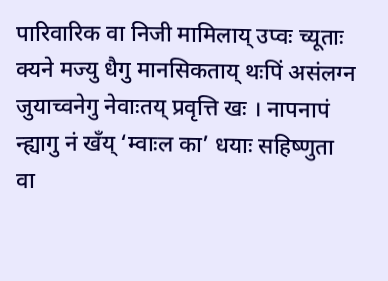पारिवारिक वा निजी मामिलाय् उप्वः च्यूताः क्यने मज्यु धैगु मानसिकताय् थःपिं असंलग्न जुयाच्वनेगु नेवाःतय् प्रवृत्ति खः । नापनापं न्ह्यागु नं खँय् ‘म्वाःल का’ धयाः सहिष्णुता वा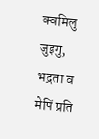क्वमिलु जुइगु, भद्रता व मेपिं प्रति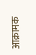आक्रामक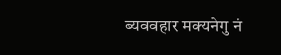ब्यववहार मक्यनेगु नं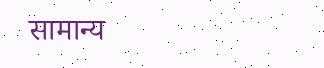सामान्य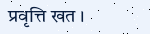प्रवृत्ति खत ।